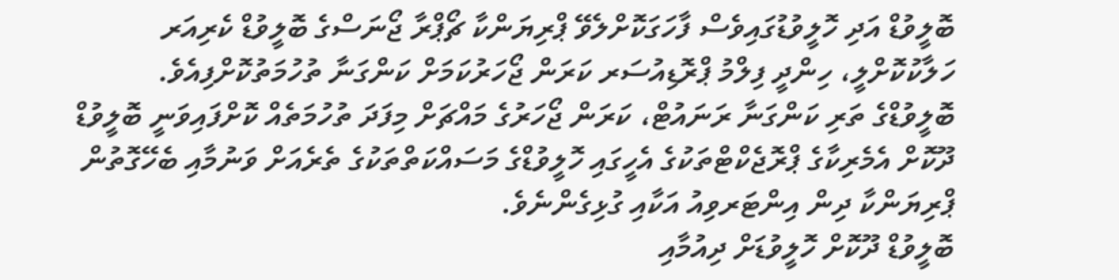ބޮލީވުޑް އަދި ހޮލީވުޑުގައިވެސް ފާހަގަކޮށްލެވޭ ޕްރިޔަންކާ ޗޯޕްރާ ޖޯނަސްގެ ބޮލީވުޑް ކެރިއަރ ހަލާކުކޮށްލީ، ހިންދީ ފިލްމު ޕްރޮޑިއުސަރ ކަރަން ޖޯހަރުކަމަށް ކަންގަނާ ތުހުމަތުކޮށްފިއެވެ.
ބޮލީވުޑްގެ ތަރި ކަންގަނާ ރަނައުޓް، ކަރަން ޖޯހަރުގެ މައްޗަށް މިފަދަ ތުހުމަތެއް ކޮށްފައިވަނީ ބޮލީވުޑް ދޫކޮށް އެމެރިކާގެ ޕްރޮޖެކްޓްތަކުގެ އެހީގައި ހޮލީވުޑްގެ މަސައްކަތްތަކުގެ ތެރެއަށް ވަނުމާއި ބެހޭގޮތުން ޕްރިޔަންކާ ދިން އިންޓަރވިއު އަކާއި ގުޅިގެންނެވެ.
ބޮލީވުޑް ދޫކޮށް ހޮލީވުޑަށް ދިއުމާއި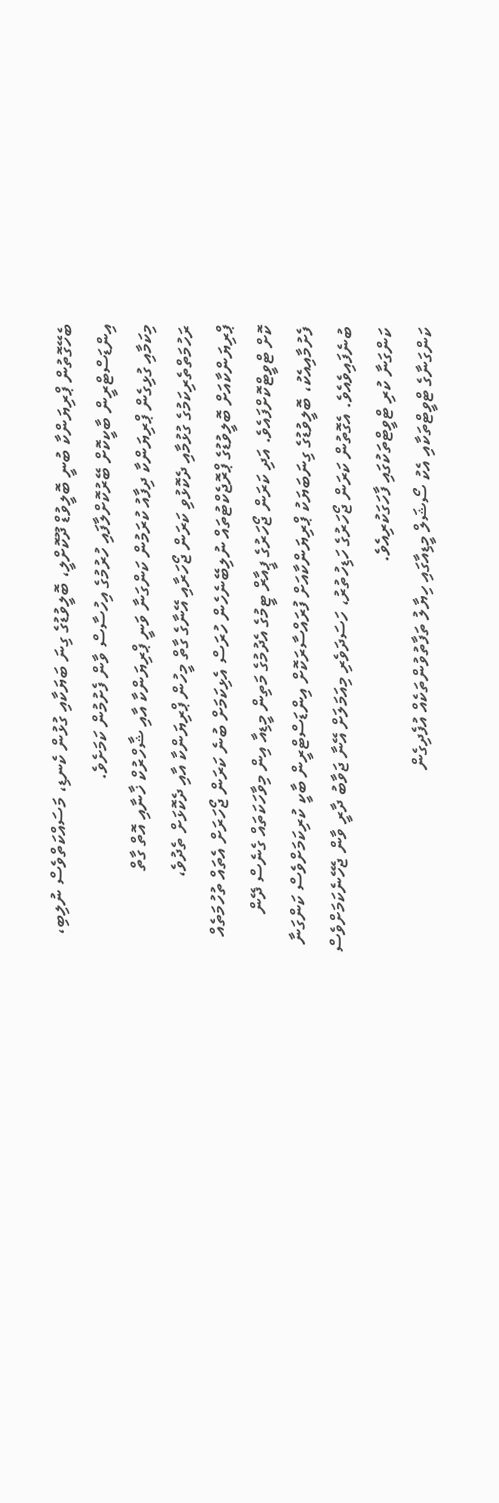ބެހޭގޮތުން ޕްރިޔަންކާ ބުނީ ބޮލީވުޑް ދޫކޮށްލީ، ބޮލީވުޑުގެ ގިނަ ބަޔަކާއި ގުޅުން ކެނޑި، މަސައްކަތްވެސް ނުލިބި، އިންޑަސްޓްރީން ބާކީކޮށް ބޭރުކޮށްލާފައި ހުރުމުގެ އިހުސާސް ވާން ފެށުމުން ކަމަށެވެ.
މިކަމާއި ގުޅިގެން ޕްރިޔަންކާ ދިފާއު ކުރަމުން ކަންގަނާ ވަނީ ޕްރިޔަންކާ އާއި ޝާހްރުކް ޚާނާއި އޮތް ގާތް ރަހުމަތްތެރިކަމުގެ ގުޅުމާއި ދެކޮޅުވި ކަރަން ޖޯހަރާއި އޭނާގެ ގާތް މީހުން ޕްރިޔަންކާ އާއި ދެކޮޅަށް ތެދުވެ، ޕްރިޔަންކާއަށް ބޮލީވުޑުގެ ޕްރޮޖެކްޓުތައް ނުލިބޭނެހެން ހުރަސް އެޅިކަމަށް ބުނެ ކަރަން ޖޯހަރަށް އެތައް ތުހުމަތެއް ކޮށް ޓްވީޓްކޮށްފައެވެ. އަދި ކަރަން ޖޯހަރުގެ ޕީއާރް ޓީމުގެ އެދުމުގެ މަތިން މީޑިއާ އިން މިވާހަކަތައް ގެނެސް ދޭން ފެށުމާއިއެކު، ބޮލީވުޑުގެ ގިނަބަޔަކު ޕްރިޔަންކާއަށް ފުރައްސާރަކޮށް އިންޑަސްޓްރީން ބާކީ ކުރިކަމަށްވެސް ކަންގަނާ ބުނެފައިވެއެވެ. އެގޮތުން ކަރަން ޖޯހަރުގެ ހަޑިހުތުރު، ހަސަދަވެރި މިއަމަލަށް އޭނާ ޖަވާބު ދާރީ ވާން ޖެހޭނެކަމަށްވެސް ކަންގަނާ ކުރި ޓްވީޓްތަކުގައި ފާހަގަކުރިއެވެ.
ކަންގަނާގެ ޓްވީޓްތަކާއި އެކު ސޯޝަލް މީޑިއާގައި ހިޔާލު ތަފާތުވުންތަކެއް އުފެދިގެން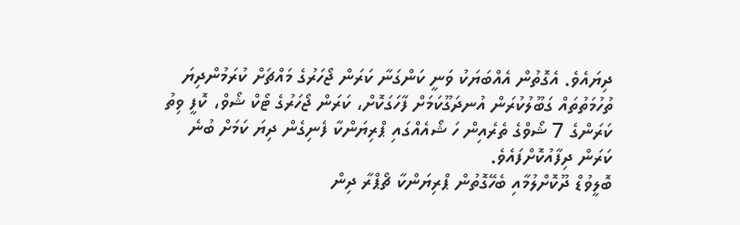ދިޔައެވެ. އެގޮތުން އެއްބަޔަކު ވަނީ ކަންގަނާ ކަރަން ޖޯހަރުގެ މައްޗަށް ކުރަމުންދިޔަ ތުހުމަތުތައް ގަބޫލުކުރަން އުނދަގޫކަމަށް ފާހަގަކޮށް، ކަރަން ޖޯހަރުގެ ޓޯކް ޝޯވް، ކޮފީ ވިތު ކަރަންގެ 7 ޝޯވްގެ ތެރެއިން ހަ ޝޯއެއްގައި ޕްރިޔަންކާ ފެނިގެން ދިޔަ ކަމަށް ބުނެ ކަރަން ދިފާއުކޮށްފައެވެ.
ބޮލީވުޑް ދޫކޮށްލުމާއި ބެހޭގޮތުން ޕްރިޔަންކާ ޗޯޕްރާ ދިން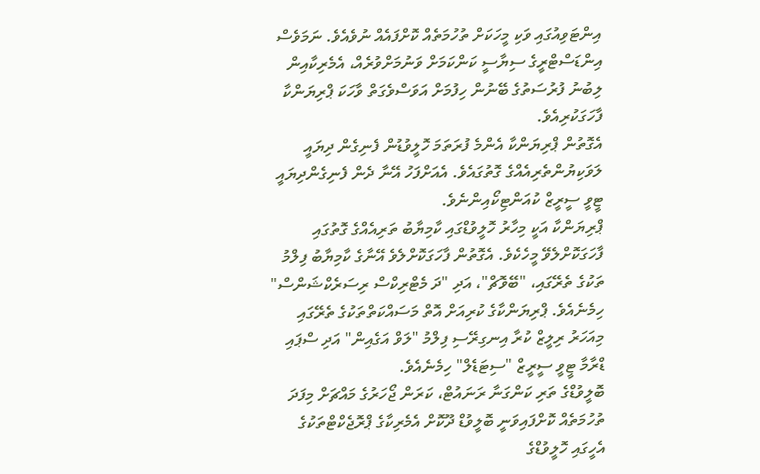އިންޓަވިއުގައި ވަކި މީހަކަށް ތުހުމަތެއް ކޮށްފައެއް ނުވެއެވެ. ނަމަވެސް އިންޑަސްޓްރީގެ ސިޔާސީ ކަންކަމަށް ވަނުމަށްވުރެއް، އެމެރިކާއިން ލިބުނު ފުރުސަތުގެ ބޭނުން ހިފުމަށް އަވަސްވެގަތް ވާހަކަ ޕްރިޔަންކާ ފާހަގަކުރިއެވެ.
އެގޮތުން ޕްރިޔަންކާ އެންމެ ފުރަތަމަ ހޮލީވުޑުން ފެނިގެން ދިޔައީ ލަވަކިޔުންތެރިއެއްގެ ގޮތުގައެވެ. އެއަށްފަހު އޭނާ ދެން ފެނިގެންދިޔައީ ޓީވީ ސީރީޒް ކުއަންޓިކޯއިންނެވެ.
ޕްރިޔަންކާ އަކީ މިހާރު ހޮލީވުޑްގައި ކާމިޔާބު ތަރިއެއްގެ ގޮތުގައި ފާހަގަކޮށްލެވޭ މީހެކެވެ. އެގޮތުން ފާހަގަކޮށްލެވެ އޭނާގެ ކާމިޔާބު ފިލްމު ތަކުގެ ތެރޭގައި، "ބޭވޮޗް"، އަދި "ދަ މެޓްރިކްސް ރިސަރެކްޝަންސް" ހިމެނެއެވެ. ޕްރިޔަންކާގެ ކުރިއަށް އޮތް މަސައްކަތްތަކުގެ ތެރޭގައި މިއަހަރު ރިލީޒް ކުރާ އިނގިރޭސި ފިލްމު "ލަވް އަގެއިން" އަދި ސްޕައި ޑްރާމާ ޓީވީ ސީރީޒް "ސިޓަޑެލް" ހިމެނެއެވެ.
ބޮލީވުޑްގެ ތަރި ކަންގަނާ ރަނައުޓް، ކަރަން ޖޯހަރުގެ މައްޗަށް މިފަދަ ތުހުމަތެއް ކޮށްފައިވަނީ ބޮލީވުޑް ދޫކޮށް އެމެރިކާގެ ޕްރޮޖެކްޓްތަކުގެ އެހީގައި ހޮލީވުޑްގެ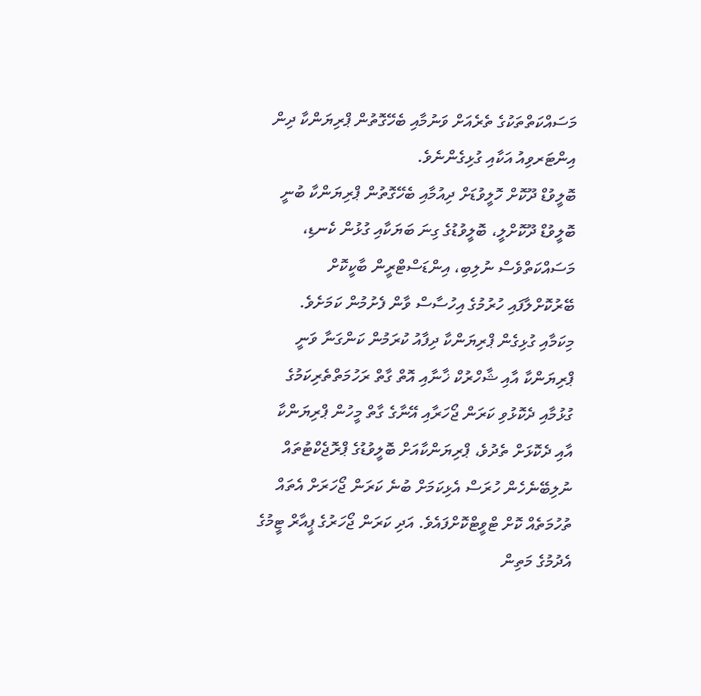މަސައްކަތްތަކުގެ ތެރެއަށް ވަނުމާއި ބެހޭގޮތުން ޕްރިޔަންކާ ދިން އިންޓަރވިއު އަކާއި ގުޅިގެންނެވެ.
ބޮލީވުޑް ދޫކޮށް ހޮލީވުޑަށް ދިއުމާއި ބެހޭގޮތުން ޕްރިޔަންކާ ބުނީ ބޮލީވުޑް ދޫކޮށްލީ، ބޮލީވުޑުގެ ގިނަ ބަޔަކާއި ގުޅުން ކެނޑި، މަސައްކަތްވެސް ނުލިބި، އިންޑަސްޓްރީން ބާކީކޮށް ބޭރުކޮށްލާފައި ހުރުމުގެ އިހުސާސް ވާން ފެށުމުން ކަމަށެވެ.
މިކަމާއި ގުޅިގެން ޕްރިޔަންކާ ދިފާއު ކުރަމުން ކަންގަނާ ވަނީ ޕްރިޔަންކާ އާއި ޝާހްރުކް ޚާނާއި އޮތް ގާތް ރަހުމަތްތެރިކަމުގެ ގުޅުމާއި ދެކޮޅުވި ކަރަން ޖޯހަރާއި އޭނާގެ ގާތް މީހުން ޕްރިޔަންކާ އާއި ދެކޮޅަށް ތެދުވެ، ޕްރިޔަންކާއަށް ބޮލީވުޑުގެ ޕްރޮޖެކްޓުތައް ނުލިބޭނެހެން ހުރަސް އެޅިކަމަށް ބުނެ ކަރަން ޖޯހަރަށް އެތައް ތުހުމަތެއް ކޮށް ޓްވީޓްކޮށްފައެވެ. އަދި ކަރަން ޖޯހަރުގެ ޕީއާރް ޓީމުގެ އެދުމުގެ މަތިން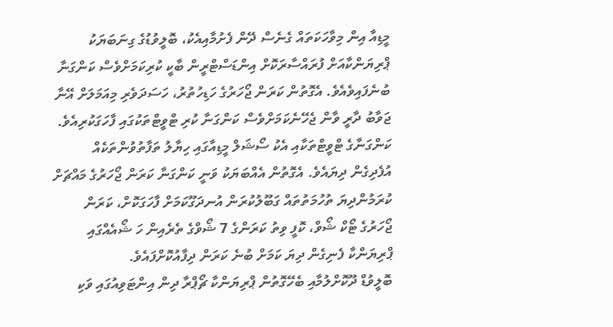މީޑިއާ އިން މިވާހަކަތައް ގެނެސް ދޭން ފެށުމާއިއެކު، ބޮލީވުޑުގެ ގިނަބަޔަކު ޕްރިޔަންކާއަށް ފުރައްސާރަކޮށް އިންޑަސްޓްރީން ބާކީ ކުރިކަމަށްވެސް ކަންގަނާ ބުނެފައިވެއެވެ. އެގޮތުން ކަރަން ޖޯހަރުގެ ހަޑިހުތުރު، ހަސަދަވެރި މިއަމަލަށް އޭނާ ޖަވާބު ދާރީ ވާން ޖެހޭނެކަމަށްވެސް ކަންގަނާ ކުރި ޓްވީޓްތަކުގައި ފާހަގަކުރިއެވެ.
ކަންގަނާގެ ޓްވީޓްތަކާއި އެކު ސޯޝަލް މީޑިއާގައި ހިޔާލު ތަފާތުވުންތަކެއް އުފެދިގެން ދިޔައެވެ. އެގޮތުން އެއްބަޔަކު ވަނީ ކަންގަނާ ކަރަން ޖޯހަރުގެ މައްޗަށް ކުރަމުންދިޔަ ތުހުމަތުތައް ގަބޫލުކުރަން އުނދަގޫކަމަށް ފާހަގަކޮށް، ކަރަން ޖޯހަރުގެ ޓޯކް ޝޯވް، ކޮފީ ވިތު ކަރަންގެ 7 ޝޯވްގެ ތެރެއިން ހަ ޝޯއެއްގައި ޕްރިޔަންކާ ފެނިގެން ދިޔަ ކަމަށް ބުނެ ކަރަން ދިފާއުކޮށްފައެވެ.
ބޮލީވުޑް ދޫކޮށްލުމާއި ބެހޭގޮތުން ޕްރިޔަންކާ ޗޯޕްރާ ދިން އިންޓަވިއުގައި ވަކި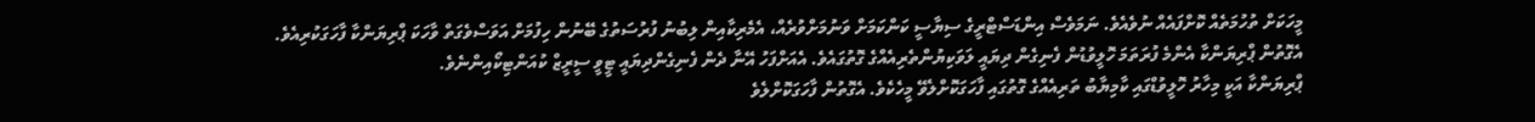މީހަކަށް ތުހުމަތެއް ކޮށްފައެއް ނުވެއެވެ. ނަމަވެސް އިންޑަސްޓްރީގެ ސިޔާސީ ކަންކަމަށް ވަނުމަށްވުރެއް، އެމެރިކާއިން ލިބުނު ފުރުސަތުގެ ބޭނުން ހިފުމަށް އަވަސްވެގަތް ވާހަކަ ޕްރިޔަންކާ ފާހަގަކުރިއެވެ.
އެގޮތުން ޕްރިޔަންކާ އެންމެ ފުރަތަމަ ހޮލީވުޑުން ފެނިގެން ދިޔައީ ލަވަކިޔުންތެރިއެއްގެ ގޮތުގައެވެ. އެއަށްފަހު އޭނާ ދެން ފެނިގެންދިޔައީ ޓީވީ ސީރީޒް ކުއަންޓިކޯއިންނެވެ.
ޕްރިޔަންކާ އަކީ މިހާރު ހޮލީވުޑްގައި ކާމިޔާބު ތަރިއެއްގެ ގޮތުގައި ފާހަގަކޮށްލެވޭ މީހެކެވެ. އެގޮތުން ފާހަގަކޮށްލެވެ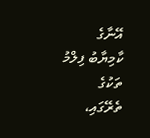އޭނާގެ ކާމިޔާބު ފިލްމު ތަކުގެ ތެރޭގައި،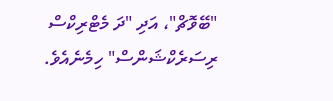"ބޭވޮޗް"، އަދި "ދަ މެޓްރިކްސް ރިސަރެކްޝަންސް" ހިމެނެއެވެ.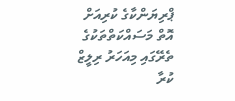ޕްރިޔަންކާގެ ކުރިއަށް އޮތް މަސައްކަތްތަކުގެ ތެރޭގައި މިއަހަރު ރިލީޒް ކުރާ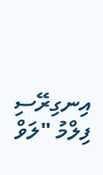އިނގިރޭސި ފިލްމު "ލަވް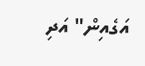އަގެއިން" އަދި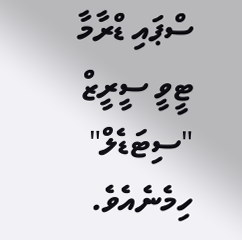ސްޕައި ޑްރާމާ ޓީވީ ސީރީޒް "ސިޓަޑެލް" ހިމެނެއެވެ.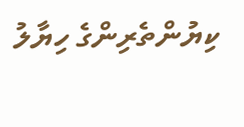ކިޔުންތެރިންގެ ހިޔާލު